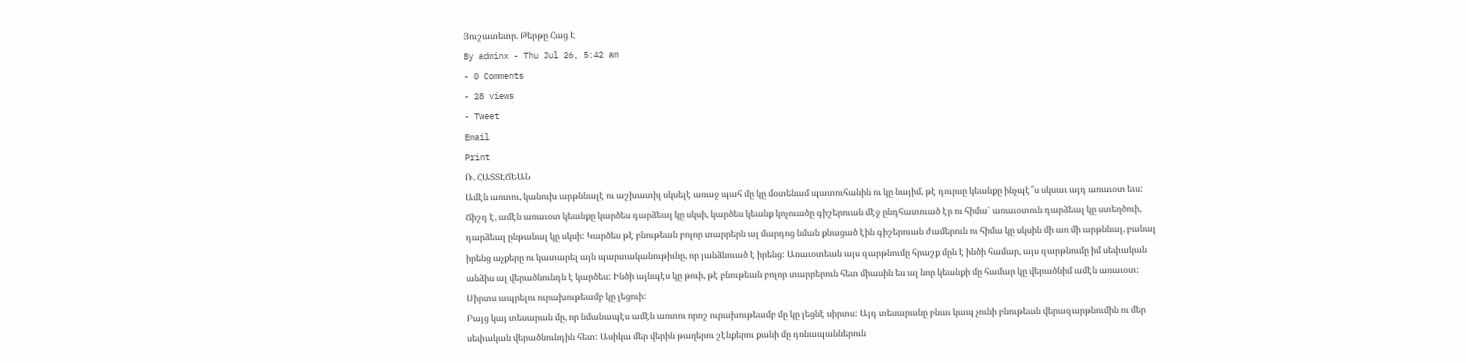Յուշատետր. Թերթը Հաց Է
By adminx - Thu Jul 26, 5:42 am
- 0 Comments
- 28 views
- Tweet
Email
Print
Ռ. ՀԱՏՏԷՃԵԱՆ
Ամէն առտու, կանուխ արթննալէ ու աշխատիլ սկսելէ առաջ պահ մը կը մօտենամ պատուհանին ու կը նայիմ, թէ դուրսը կեանքը ինչպէ՞ս սկսաւ այդ առաւօտ եւս: Ճիշդ է, ամէն առաւօտ կեանքը կարծես դարձեալ կը սկսի, կարծես կեանք կոչուածը գիշերուան մէջ ընդհատուած էր ու հիմա` առաւօտուն դարձեալ կը ստեղծուի, դարձեալ ընթանալ կը սկսի: Կարծես թէ բնութեան բոլոր տարրերն ալ մարդոց նման քնացած էին գիշերուան ժամերուն ու հիմա կը սկսին մի առ մի արթննալ, բանալ իրենց աչքերը ու կատարել այն պարտականութիւնը, որ յանձնուած է իրենց: Առաւօտեան այս զարթնումը հրաշք մըն է ինծի համար, այս զարթնումը իմ սեփական անձիս ալ վերածնունդն է կարծես: Ինծի այնպէս կը թուի, թէ բնութեան բոլոր տարրերուն հետ միասին ես ալ նոր կեանքի մը համար կը վերածնիմ ամէն առաւօտ: Սիրտս ապրելու ուրախութեամբ կը լեցուի:
Բայց կայ տեսարան մը, որ նմանապէս ամէն առտու որոշ ուրախութեամբ մը կը լեցնէ սիրտս: Այդ տեսարանը բնաւ կապ չունի բնութեան վերազարթնումին ու մեր սեփական վերածնունդին հետ: Ասիկա մեր վերին թաղերու շէնքերու քանի մը դռնապաններուն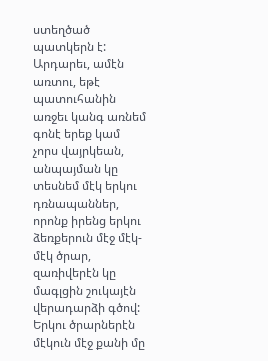ստեղծած պատկերն է:
Արդարեւ, ամէն առտու, եթէ պատուհանին առջեւ կանգ առնեմ գոնէ երեք կամ չորս վայրկեան, անպայման կը տեսնեմ մէկ երկու դռնապաններ, որոնք իրենց երկու ձեռքերուն մէջ մէկ-մէկ ծրար, զառիվերէն կը մագլցին շուկայէն վերադարձի գծով: Երկու ծրարներէն մէկուն մէջ քանի մը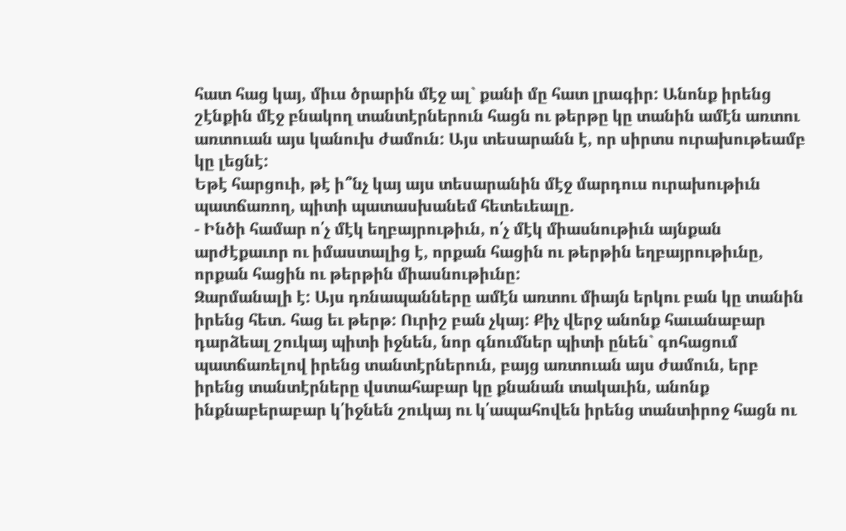հատ հաց կայ, միւս ծրարին մէջ ալ` քանի մը հատ լրագիր: Անոնք իրենց շէնքին մէջ բնակող տանտէրներուն հացն ու թերթը կը տանին ամէն առտու առտուան այս կանուխ ժամուն: Այս տեսարանն է, որ սիրտս ուրախութեամբ կը լեցնէ:
Եթէ հարցուի, թէ ի՞նչ կայ այս տեսարանին մէջ մարդուս ուրախութիւն պատճառող, պիտի պատասխանեմ հետեւեալը.
- Ինծի համար ո՛չ մէկ եղբայրութիւն, ո՛չ մէկ միասնութիւն այնքան արժէքաւոր ու իմաստալից է, որքան հացին ու թերթին եղբայրութիւնը, որքան հացին ու թերթին միասնութիւնը:
Զարմանալի է: Այս դռնապանները ամէն առտու միայն երկու բան կը տանին իրենց հետ. հաց եւ թերթ: Ուրիշ բան չկայ: Քիչ վերջ անոնք հաւանաբար դարձեալ շուկայ պիտի իջնեն, նոր գնումներ պիտի ընեն` գոհացում պատճառելով իրենց տանտէրներուն, բայց առտուան այս ժամուն, երբ իրենց տանտէրները վստահաբար կը քնանան տակաւին, անոնք ինքնաբերաբար կ՛իջնեն շուկայ ու կ՛ապահովեն իրենց տանտիրոջ հացն ու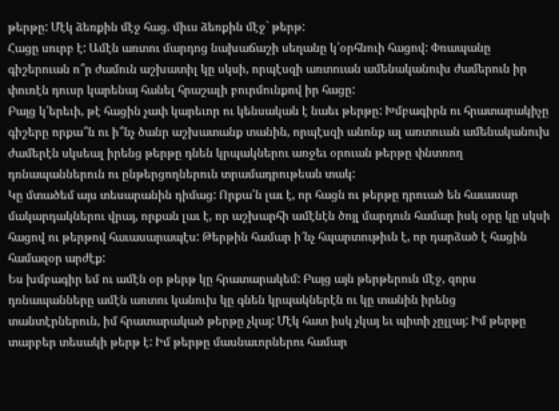թերթը: Մէկ ձեռքին մէջ հաց. միւս ձեռքին մէջ` թերթ:
Հացը սուրբ է: Ամէն առտու մարդոց նախաճաշի սեղանը կ՛օրհնուի հացով: Փռապանը գիշերուան ո՞ր ժամուն աշխատիլ կը սկսի, որպէսզի առտուան ամենականուխ ժամերուն իր փուռէն դուսր կարենայ հանել հրաշալի բուրմունքով իր հացը:
Բայց կ՛երեւի, թէ հացին չափ կարեւոր ու կենսական է նաեւ թերթը: Խմբագիրն ու հրատարակիչը գիշերը որքա՞ն ու ի՞նչ ծանր աշխատանք տանին, որպէսզի անոնք ալ առտուան ամենականուխ ժամերէն սկսեալ իրենց թերթը դնեն կրպակներու առջեւ օրուան թերթը փնտռող դռնապաններուն ու ընթերցողներուն տրամադրութեան տակ:
Կը մտածեմ այս տեսարանին դիմաց: Որքա՛ն լաւ է, որ հացն ու թերթը դրուած են հաւասար մակարդակներու վրայ, որքան լաւ է, որ աշխարհի ամէնէն ծոյլ մարդուն համար իսկ օրը կը սկսի հացով ու թերթով հաւասարապէս: Թերթին համար ի՜նչ հպարտութիւն է, որ դարձած է հացին համազօր արժէք:
Ես խմբագիր եմ ու ամէն օր թերթ կը հրատարակեմ: Բայց այն թերթերուն մէջ, զորս դռնապանները ամէն առտու կանուխ կը գնեն կրպակներէն ու կը տանին իրենց տանտէրներուն, իմ հրատարակած թերթը չկայ: Մէկ հատ իսկ չկայ եւ պիտի չըլլայ: Իմ թերթը տարբեր տեսակի թերթ է: Իմ թերթը մասնաւորներու համար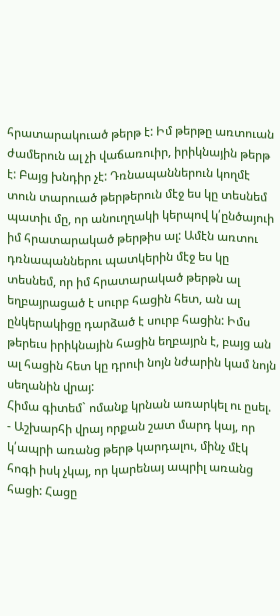հրատարակուած թերթ է: Իմ թերթը առտուան ժամերուն ալ չի վաճառուիր, իրիկնային թերթ է: Բայց խնդիր չէ: Դռնապաններուն կողմէ տուն տարուած թերթերուն մէջ ես կը տեսնեմ պատիւ մը, որ անուղղակի կերպով կ՛ընծայուի իմ հրատարակած թերթիս ալ: Ամէն առտու դռնապաններու պատկերին մէջ ես կը տեսնեմ, որ իմ հրատարակած թերթն ալ եղբայրացած է սուրբ հացին հետ, ան ալ ընկերակիցը դարձած է սուրբ հացին: Իմս թերեւս իրիկնային հացին եղբայրն է, բայց ան ալ հացին հետ կը դրուի նոյն նժարին կամ նոյն սեղանին վրայ:
Հիմա գիտեմ` ոմանք կրնան առարկել ու ըսել.
- Աշխարհի վրայ որքան շատ մարդ կայ, որ կ՛ապրի առանց թերթ կարդալու, մինչ մէկ հոգի իսկ չկայ, որ կարենայ ապրիլ առանց հացի: Հացը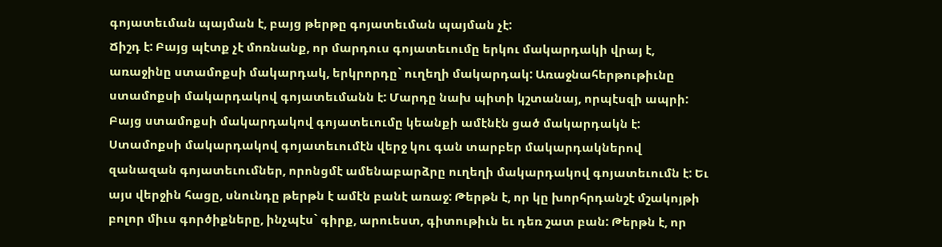գոյատեւման պայման է, բայց թերթը գոյատեւման պայման չէ:
Ճիշդ է: Բայց պէտք չէ մոռնանք, որ մարդուս գոյատեւումը երկու մակարդակի վրայ է, առաջինը ստամոքսի մակարդակ, երկրորդը` ուղեղի մակարդակ: Առաջնահերթութիւնը ստամոքսի մակարդակով գոյատեւմանն է: Մարդը նախ պիտի կշտանայ, որպէսզի ապրի: Բայց ստամոքսի մակարդակով գոյատեւումը կեանքի ամէնէն ցած մակարդակն է: Ստամոքսի մակարդակով գոյատեւումէն վերջ կու գան տարբեր մակարդակներով զանազան գոյատեւումներ, որոնցմէ ամենաբարձրը ուղեղի մակարդակով գոյատեւումն է: Եւ այս վերջին հացը, սնունդը թերթն է ամէն բանէ առաջ: Թերթն է, որ կը խորհրդանշէ մշակոյթի բոլոր միւս գործիքները, ինչպէս` գիրք, արուեստ, գիտութիւն եւ դեռ շատ բան: Թերթն է, որ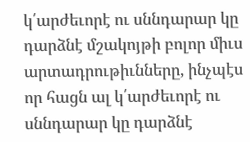կ՛արժեւորէ ու սննդարար կը դարձնէ մշակոյթի բոլոր միւս արտադրութիւնները, ինչպէս որ հացն ալ կ՛արժեւորէ ու սննդարար կը դարձնէ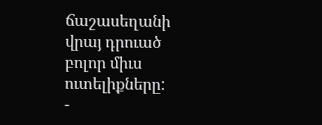ճաշասեղանի վրայ դրուած բոլոր միւս ուտելիքները:
-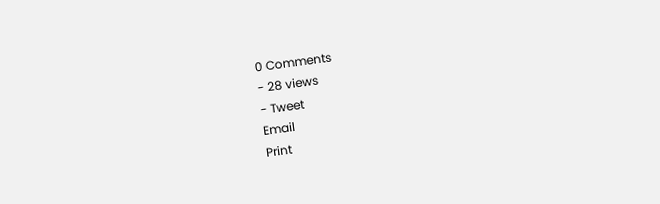0 Comments
- 28 views
- Tweet
Email
Print